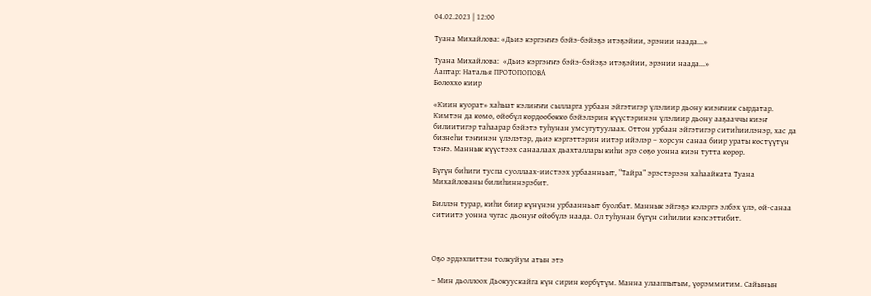04.02.2023 | 12:00

Туана Михайлова: «Дьиэ кэргэҥҥэ бэйэ-бэйэҕэ итэҕэйии, эрэнии наада...»

Туана Михайлова:  «Дьиэ кэргэҥҥэ бэйэ-бэйэҕэ итэҕэйии, эрэнии наада...»
Ааптар: Наталья ПРОТОПОПОВА
Бөлөххө киир

«Киин куорат» хаһыат кэлиҥҥи сылларга урбаан эйгэтигэр үлэлиир дьону киэҥник сырдатар. Кимтэн да көмө, өйөбүл көрдөөбөккө бэйэлэрин күүстэринэн үлэлиир дьону ааҕааччы киэҥ билиитигэр таһаарар бэйэтэ туһунан умсугутуулаах. Оттон урбаан эйгэтигэр ситиһиилэнэр, хас да бизнеһи тэҥинэн үлэлэтэр, дьиэ кэргэттэрин иитэр ийэлэр – хорсун санаа биир ураты көстүүтүн тэҥэ. Маннык күүстээх санаалаах дьахталлары киһи эрэ сөҕө уонна киэн тутта көрөр.

Бүгүн биһиги туспа суоллаах-иистээх урбаанньыт, “Тайра” эрэстэрээн хаһаайката Туана Михайлованы билиһиннэрэбит.

Биллэн турар, киһи биир күнүнэн урбаанньыт буолбат. Маннык эйгэҕэ кэлэргэ элбэх үлэ, өй-санаа ситиитэ уонна чугас дьонуҥ өйөбүлэ наада. Ол туһунан бүгүн сиһилии кэпсэттибит.



Оҕо эрдэхпиттэн толкуйум атын этэ

– Мин дьоллоох Дьокуускайга күн сирин көрбүтүм. Манна улааппытым, үөрэммитим. Сайынын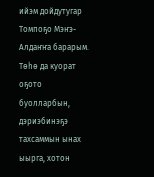ийэм дойдутугар Томпоҕо Мэҥэ-Алдаҥҥа барарым. Төһө да куорат оҕото буолларбын, дэриэбинэҕэ тахсаммын ынах ыырга, хотон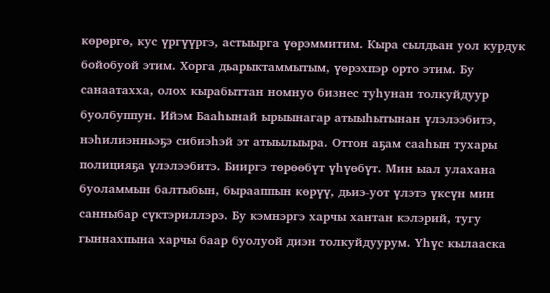көрөргө, кус үргүүргэ, астыырга үөрэммитим. Кыра сылдьан уол курдук бойобуой этим. Хорга дьарыктаммытым, үөрэхпэр орто этим. Бу санаатахха, олох кырабыттан номнуо бизнес туһунан толкуйдуур буолбуппун. Ийэм Бааһынай ырыынагар атыыһытынан үлэлээбитэ, нэһилиэнньэҕэ сибиэһэй эт атыылыыра. Оттон аҕам сааһын тухары полицияҕа үлэлээбитэ. Бииргэ төрөөбүт үһүөбүт. Мин ыал улахана буоламмын балтыбын, бырааппын көрүү, дьиэ-уот үлэтэ үксүн мин санныбар сүктэриллэрэ. Бу кэмнэргэ харчы хантан кэлэрий, тугу гыннахпына харчы баар буолуой диэн толкуйдуурум. Үһүс кылааска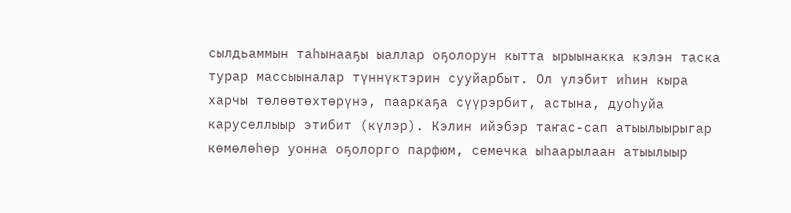сылдьаммын таһынааҕы ыаллар оҕолорун кытта ырыынакка кэлэн таска турар массыыналар түннүктэрин сууйарбыт. Ол үлэбит иһин кыра харчы төлөөтөхтөрүнэ, пааркаҕа сүүрэрбит, астына, дуоһуйа каруселлыыр этибит (күлэр). Кэлин ийэбэр таҥас-сап атыылыырыгар көмөлөһөр уонна оҕолорго парфюм, семечка ыһаарылаан атыылыыр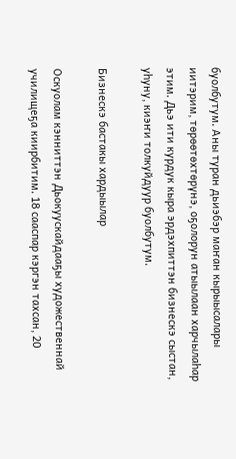буолбутум. Аны туран дьиэбэр маҥан кырыысалары иитэрим, төрөөтөхтөрүнэ, оҕолорун атыылаан харчылаһар этим. Дьэ ити курдук кыра эрдэхпиттэн бизнескэ сыстан, уһуну, киэҥи толкуйдуур буолбутум.

Бизнескэ бастакы хардыылар

Оскуолам кэнниттэн Дьокуускайдааҕы художественнай училищеҕа киирбитим. 18 сааспар кэргэн тахсан, 20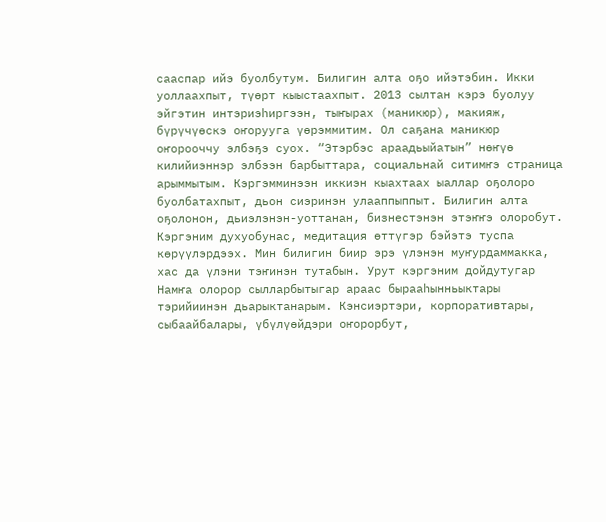сааспар ийэ буолбутум. Билигин алта оҕо ийэтэбин. Икки уоллаахпыт, түөрт кыыстаахпыт. 2013 сылтан кэрэ буолуу эйгэтин интэриэһиргээн, тыҥырах (маникюр), макияж, бүрүчүөскэ оҥорууга үөрэммитим. Ол саҕана маникюр оҥорооччу элбэҕэ суох. “Этэрбэс араадьыйатын” нөҥүө килийиэннэр элбээн барбыттара, социальнай ситимҥэ страница арыммытым. Кэргэмминээн иккиэн кыахтаах ыаллар оҕолоро буолбатахпыт, дьон сиэринэн улааппыппыт. Билигин алта оҕолонон, дьиэлэнэн-уоттанан, бизнестэнэн этэҥҥэ олоробут. Кэргэним духуобунас, медитация өттүгэр бэйэтэ туспа көрүүлэрдээх. Мин билигин биир эрэ үлэнэн муҥурдаммакка, хас да үлэни тэҥинэн тутабын. Урут кэргэним дойдутугар Намҥа олорор сылларбытыгар араас бырааһынньыктары тэрийиинэн дьарыктанарым. Кэнсиэртэри, корпоративтары, сыбаайбалары, үбүлүөйдэри оҥорорбут,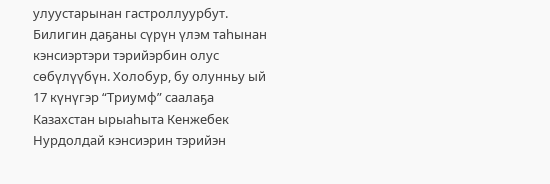улуустарынан гастроллуурбут. Билигин даҕаны сүрүн үлэм таһынан кэнсиэртэри тэрийэрбин олус сөбүлүүбүн. Холобур, бу олунньу ый 17 күнүгэр “Триумф” саалаҕа Казахстан ырыаһыта Кенжебек Нурдолдай кэнсиэрин тэрийэн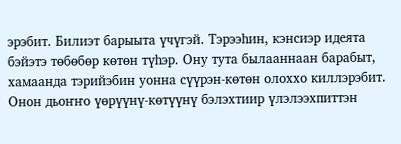эрэбит. Билиэт барыыта үчүгэй. Тэрээһин, кэнсиэр идеята бэйэтэ төбөбөр көтөн түһэр. Ону тута былааннаан барабыт, хамаанда тэрийэбин уонна сүүрэн-көтөн олоххо киллэрэбит. Онон дьоҥҥо үөрүүнү-көтүүнү бэлэхтиир үлэлээхпиттэн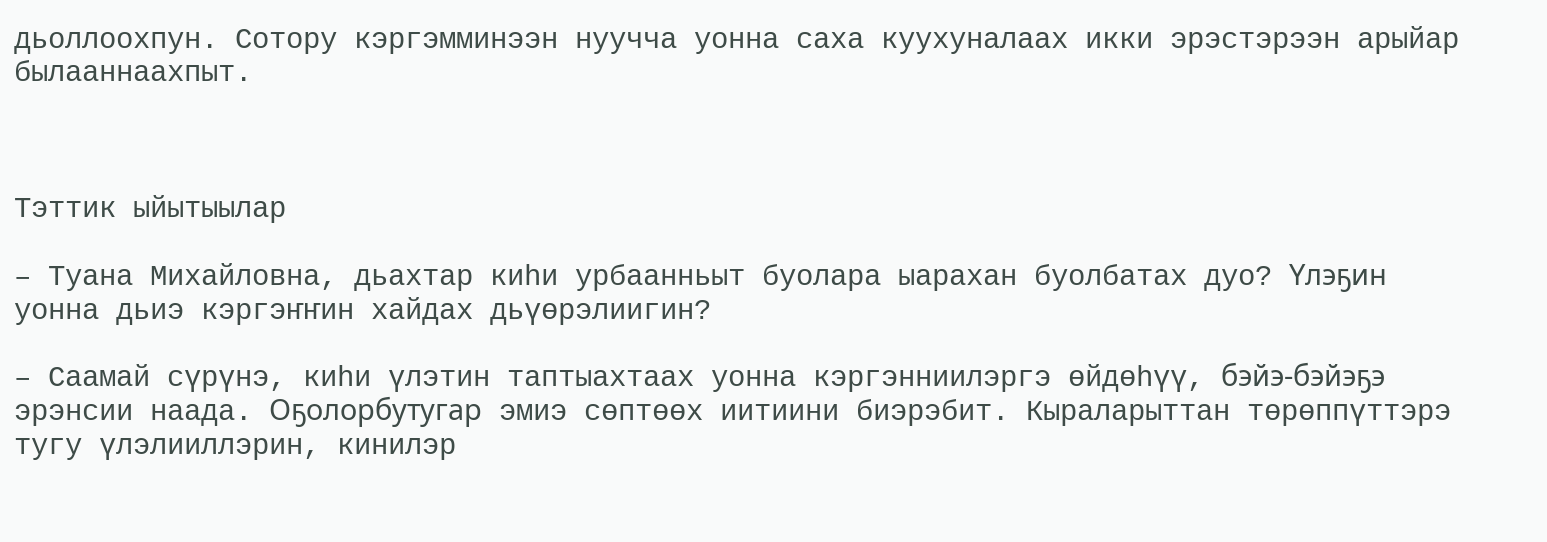дьоллоохпун. Сотору кэргэмминээн нуучча уонна саха куухуналаах икки эрэстэрээн арыйар былааннаахпыт.



Тэттик ыйытыылар

– Туана Михайловна, дьахтар киһи урбаанньыт буолара ыарахан буолбатах дуо? Үлэҕин уонна дьиэ кэргэҥҥин хайдах дьүөрэлиигин?

– Саамай сүрүнэ, киһи үлэтин таптыахтаах уонна кэргэнниилэргэ өйдөһүү, бэйэ-бэйэҕэ эрэнсии наада. Оҕолорбутугар эмиэ сөптөөх иитиини биэрэбит. Кыраларыттан төрөппүттэрэ тугу үлэлииллэрин, кинилэр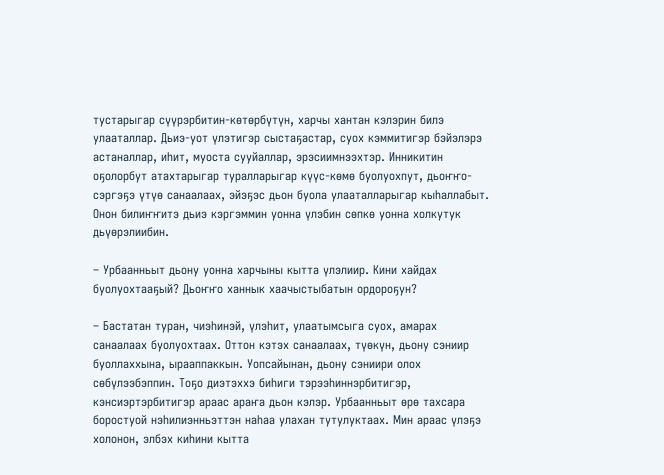тустарыгар сүүрэрбитин-көтөрбүтүн, харчы хантан кэлэрин билэ улааталлар. Дьиэ-уот үлэтигэр сыстаҕастар, суох кэммитигэр бэйэлэрэ астаналлар, иһит, муоста сууйаллар, эрэсиимнээхтэр. Инникитин оҕолорбут атахтарыгар туралларыгар күүс-көмө буолуохпут, дьоҥҥо-сэргэҕэ үтүө санаалаах, эйэҕэс дьон буола улааталларыгар кыһаллабыт. Онон билиҥҥитэ дьиэ кэргэммин уонна үлэбин сөпкө уонна холкутук дьүөрэлиибин.

– Урбаанньыт дьону уонна харчыны кытта үлэлиир. Кини хайдах буолуохтааҕый? Дьоҥҥо ханнык хаачыстыбатын ордороҕун?

– Бастатан туран, чиэһинэй, үлэһит, улаатымсыга суох, амарах санаалаах буолуохтаах. Оттон кэтэх санаалаах, түөкүн, дьону сэниир буоллаххына, ырааппаккын. Уопсайынан, дьону сэниири олох сөбүлээбэппин. Тоҕо диэтэххэ биһиги тэрээһиннэрбитигэр, кэнсиэртэрбитигэр араас араҥа дьон кэлэр. Урбаанньыт өрө тахсара боростуой нэһилиэнньэттэн наһаа улахан тутулуктаах. Мин араас үлэҕэ холонон, элбэх киһини кытта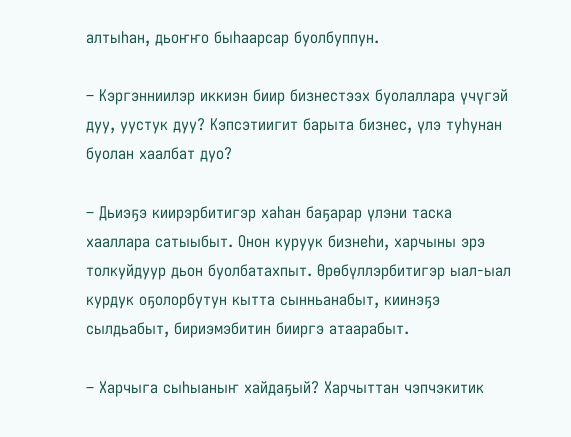алтыһан, дьоҥҥо быһаарсар буолбуппун.

– Кэргэнниилэр иккиэн биир бизнестээх буолаллара үчүгэй дуу, уустук дуу? Кэпсэтиигит барыта бизнес, үлэ туһунан буолан хаалбат дуо?

– Дьиэҕэ киирэрбитигэр хаһан баҕарар үлэни таска хааллара сатыыбыт. Онон куруук бизнеһи, харчыны эрэ толкуйдуур дьон буолбатахпыт. Өрөбүллэрбитигэр ыал-ыал курдук оҕолорбутун кытта сынньанабыт, киинэҕэ сылдьабыт, бириэмэбитин бииргэ атаарабыт.

– Харчыга сыһыаныҥ хайдаҕый? Харчыттан чэпчэкитик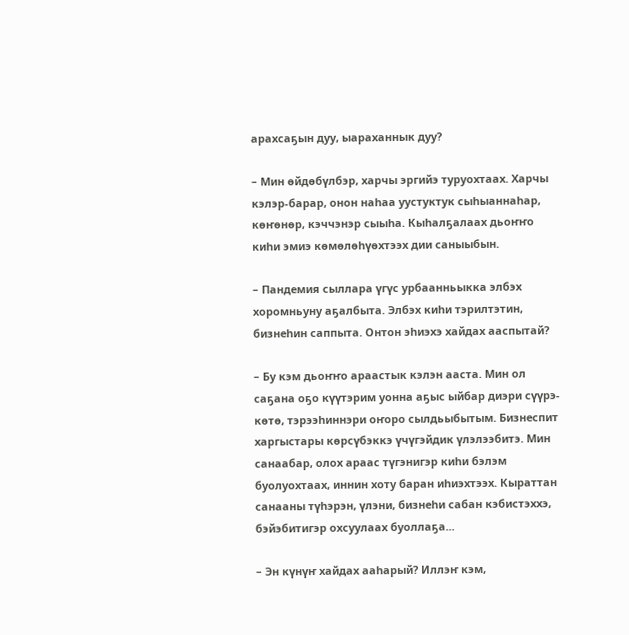арахсаҕын дуу, ыараханнык дуу?

– Мин өйдөбүлбэр, харчы эргийэ туруохтаах. Харчы кэлэр-барар, онон наһаа уустуктук сыһыаннаһар, көҥөнөр, кэччэнэр сыыһа. Кыһалҕалаах дьоҥҥо киһи эмиэ көмөлөһүөхтээх дии саныыбын.

– Пандемия сыллара үгүс урбаанньыкка элбэх хоромньуну аҕалбыта. Элбэх киһи тэрилтэтин, бизнеһин саппыта. Онтон эһиэхэ хайдах ааспытай?

– Бу кэм дьоҥҥо араастык кэлэн ааста. Мин ол саҕана оҕо күүтэрим уонна аҕыс ыйбар диэри сүүрэ-көтө, тэрээһиннэри оҥоро сылдьыбытым. Бизнеспит харгыстары көрсүбэккэ үчүгэйдик үлэлээбитэ. Мин санаабар, олох араас түгэнигэр киһи бэлэм буолуохтаах, иннин хоту баран иһиэхтээх. Кыраттан санааны түһэрэн, үлэни, бизнеһи сабан кэбистэххэ, бэйэбитигэр охсуулаах буоллаҕа...

– Эн күнүҥ хайдах ааһарый? Иллэҥ кэм,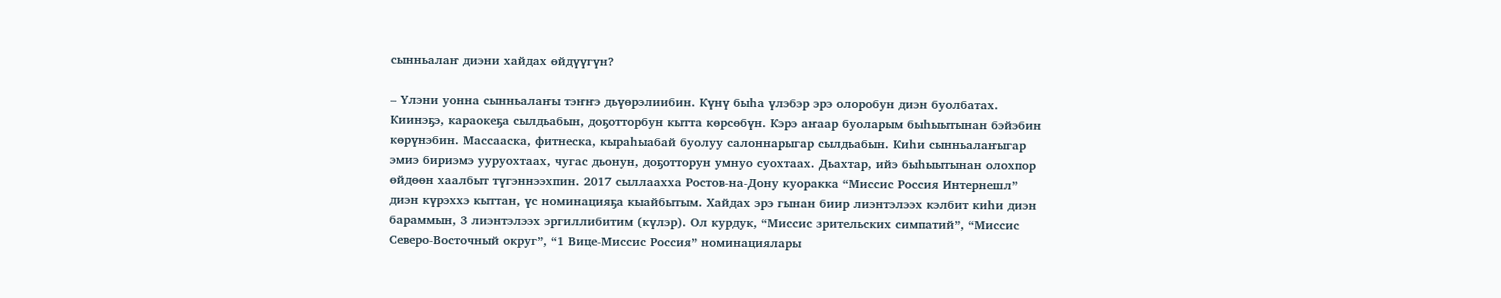сынньалаҥ диэни хайдах өйдүүгүн?

– Үлэни уонна сынньалаҥы тэҥҥэ дьүөрэлиибин. Күнү быһа үлэбэр эрэ олоробун диэн буолбатах. Киинэҕэ, караокеҕа сылдьабын, доҕотторбун кытта көрсөбүн. Кэрэ аҥаар буоларым быһыытынан бэйэбин көрүнэбин. Массааска, фитнеска, кыраһыабай буолуу салоннарыгар сылдьабын. Киһи сынньалаҥыгар эмиэ бириэмэ ууруохтаах, чугас дьонун, доҕотторун умнуо суохтаах. Дьахтар, ийэ быһыытынан олохпор өйдөөн хаалбыт түгэннээхпин. 2017 сыллаахха Ростов-на-Дону куоракка “Миссис Россия Интернешл” диэн күрэххэ кыттан, үс номинацияҕа кыайбытым. Хайдах эрэ гынан биир лиэнтэлээх кэлбит киһи диэн бараммын, 3 лиэнтэлээх эргиллибитим (күлэр). Ол курдук, “Миссис зрительских симпатий”, “Миссис Северо-Восточный округ”, “1 Вице-Миссис Россия” номинациялары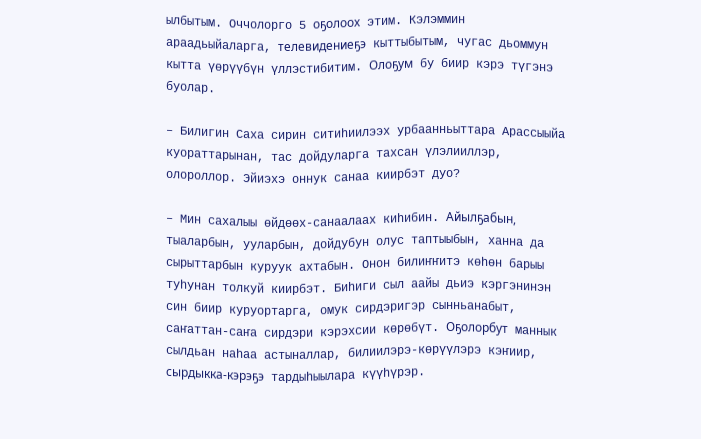ылбытым. Оччолорго 5 оҕолоох этим. Кэлэммин араадьыйаларга, телевидениеҕэ кыттыбытым, чугас дьоммун кытта үөрүүбүн үллэстибитим. Олоҕум бу биир кэрэ түгэнэ буолар.

– Билигин Саха сирин ситиһиилээх урбаанньыттара Арассыыйа куораттарынан, тас дойдуларга тахсан үлэлииллэр, олороллор. Эйиэхэ оннук санаа киирбэт дуо?

– Мин сахалыы өйдөөх-санаалаах киһибин. Айылҕабын, тыаларбын, ууларбын, дойдубун олус таптыыбын, ханна да сырыттарбын куруук ахтабын. Онон билиҥҥитэ көһөн барыы туһунан толкуй киирбэт. Биһиги сыл аайы дьиэ кэргэнинэн син биир куруортарга, омук сирдэригэр сынньанабыт, саҥаттан-саҥа сирдэри кэрэхсии көрөбүт. Оҕолорбут маннык сылдьан наһаа астыналлар, билиилэрэ-көрүүлэрэ кэҥиир, сырдыкка-кэрэҕэ тардыһыылара күүһүрэр.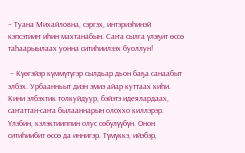– Туана Михайловна, сэргэх, интэриэһинэй кэпсэтииҥ иһин махтанабын. Саҥа сылга үлэҕит өссө таһаарыылаах уонна ситиһиилээх буоллун!

 – Күөгэйэр күммүтүгэр сылдьар дьон баҕа санаабыт элбэх. Урбаанньыт диэн эмиэ айар куттаах киһи. Кини элбэхтик толкуйдуур, бэйэтэ идеялардаах, саҥаттан-саҥа былааннарын олоххо киллэрэр. Үлэбин, кэлэктииппин олус сөбүлүүбүн. Онон ситиһиибит өссө да иннигэр. Түмүккэ, ийэбэр,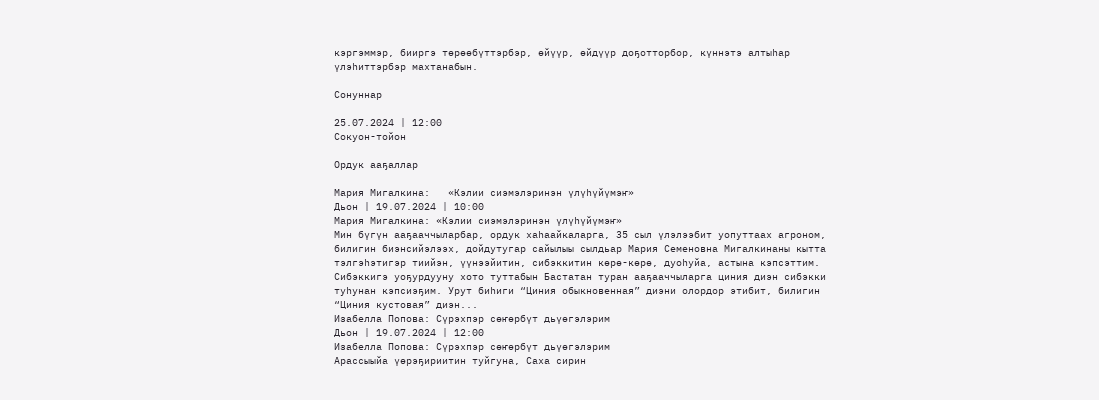кэргэммэр, бииргэ төрөөбүттэрбэр, өйүүр, өйдүүр доҕотторбор, күннэтэ алтыһар үлэһиттэрбэр махтанабын.

Сонуннар

25.07.2024 | 12:00
Сокуон-тойон

Ордук ааҕаллар

Мария Мигалкина:   «Кэлии сиэмэлэринэн үлүһүйүмэҥ»
Дьон | 19.07.2024 | 10:00
Мария Мигалкина: «Кэлии сиэмэлэринэн үлүһүйүмэҥ»
Мин бүгүн ааҕааччыларбар, ордук хаһаайкаларга, 35 сыл үлэлээбит уопуттаах агроном, билигин биэнсийэлээх, дойдутугар сайылыы сылдьар Мария Семеновна Мигалкинаны кытта тэлгэһэтигэр тиийэн, үүнээйитин, сибэккитин көрө-көрө, дуоһуйа, астына кэпсэттим.   Сибэккигэ уоҕурдууну хото туттабын Бастатан туран ааҕааччыларга циния диэн сибэкки туһунан кэпсиэҕим. Урут биһиги “Циния обыкновенная” диэни олордор этибит, билигин “Циния кустовая” диэн...
Изабелла Попова: Сүрэхпэр сөҥөрбүт дьүөгэлэрим
Дьон | 19.07.2024 | 12:00
Изабелла Попова: Сүрэхпэр сөҥөрбүт дьүөгэлэрим
Арассыыйа үөрэҕириитин туйгуна, Саха сирин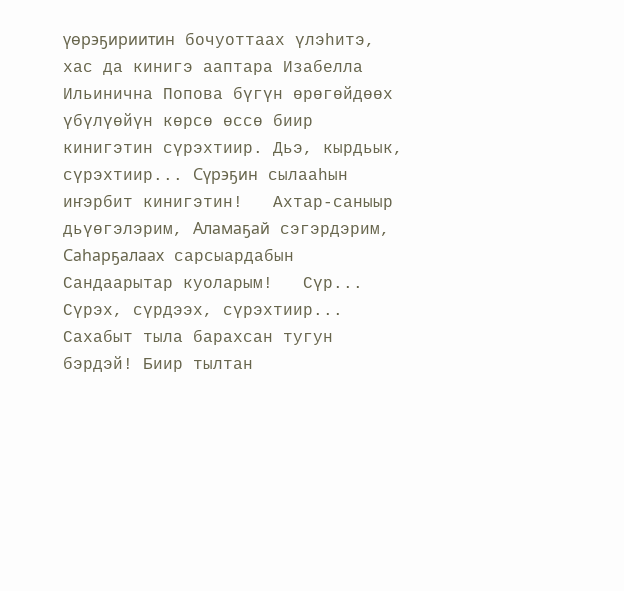үөрэҕириитин бочуоттаах үлэһитэ, хас да кинигэ ааптара Изабелла Ильинична Попова бүгүн өрөгөйдөөх үбүлүөйүн көрсө өссө биир кинигэтин сүрэхтиир. Дьэ, кырдьык, сүрэхтиир... Сүрэҕин сылааһын иҥэрбит кинигэтин!   Ахтар-саныыр дьүөгэлэрим, Аламаҕай сэгэрдэрим, Саһарҕалаах сарсыардабын Сандаарытар куоларым!   Сүр... Сүрэх, сүрдээх, сүрэхтиир... Сахабыт тыла барахсан тугун бэрдэй! Биир тылтан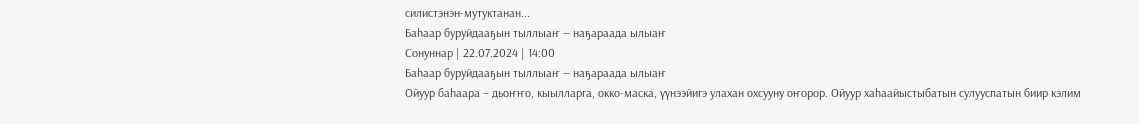силистэнэн-мутуктанан...
Баһаар буруйдааҕын тыллыаҥ — наҕараада ылыаҥ
Сонуннар | 22.07.2024 | 14:00
Баһаар буруйдааҕын тыллыаҥ — наҕараада ылыаҥ
Ойуур баһаара – дьоҥҥо, кыылларга, окко-маска, үүнээйигэ улахан охсууну оҥорор. Ойуур хаһаайыстыбатын сулууспатын биир кэлим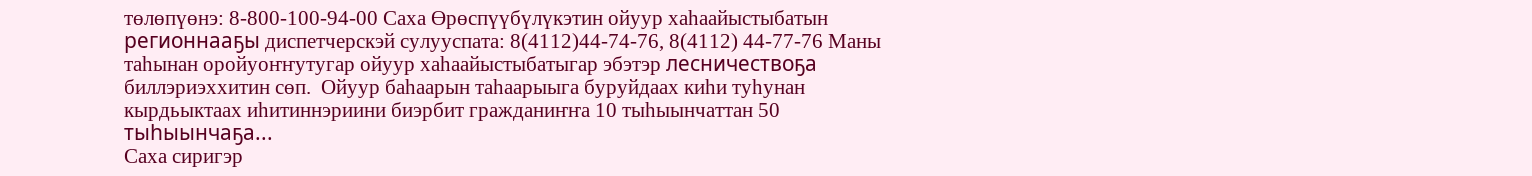төлөпүөнэ: 8-800-100-94-00 Саха Өрөспүүбүлүкэтин ойуур хаһаайыстыбатын регионнааҕы диспетчерскэй сулууспата: 8(4112)44-74-76, 8(4112) 44-77-76 Маны таһынан оройуоҥҥутугар ойуур хаһаайыстыбатыгар эбэтэр лесничествоҕа биллэриэххитин сөп.  Ойуур баһаарын таһаарыыга буруйдаах киһи туһунан кырдьыктаах иһитиннэриини биэрбит гражданиҥҥа 10 тыһыынчаттан 50 тыһыынчаҕа...
Саха сиригэр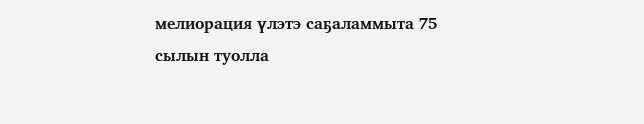мелиорация үлэтэ саҕаламмыта 75 сылын туолла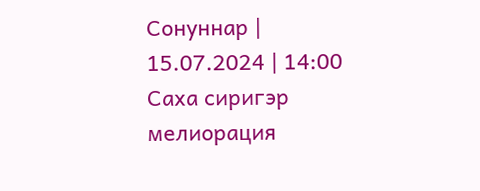Сонуннар | 15.07.2024 | 14:00
Саха сиригэр мелиорация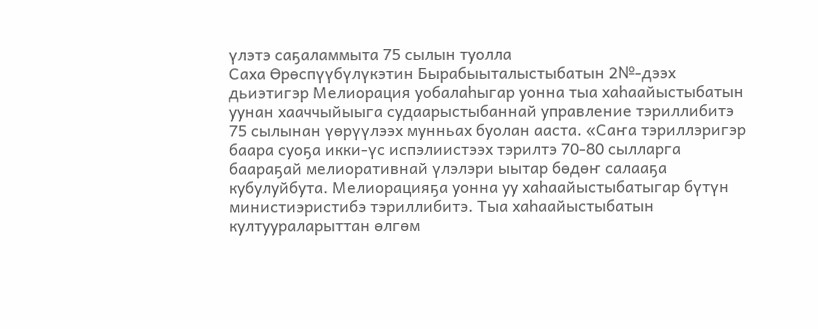үлэтэ саҕаламмыта 75 сылын туолла
Саха Өрөспүүбүлүкэтин Бырабыыталыстыбатын 2№-дээх дьиэтигэр Мелиорация уобалаһыгар уонна тыа хаһаайыстыбатын уунан хааччыйыыга судаарыстыбаннай управление тэриллибитэ 75 сылынан үөрүүлээх мунньах буолан ааста. «Саҥа тэриллэригэр баара суоҕа икки-үс испэлиистээх тэрилтэ 70-80 сылларга баараҕай мелиоративнай үлэлэри ыытар бөдөҥ салааҕа кубулуйбута. Мелиорацияҕа уонна уу хаһаайыстыбатыгар бүтүн министиэристибэ тэриллибитэ. Тыа хаһаайыстыбатын култуураларыттан өлгөм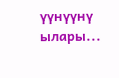үүнүүнү ылары...